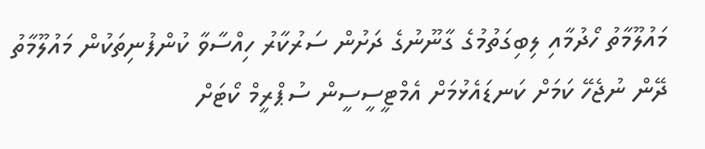މައުލޫމާތު ހޯދުމާއި ލިބިގަތުމުގެ ގާނޫނުގެ ދަށުން ސަރުކާރު ހިއްސާވާ ކުންފުނިތަކުން މައުލޫމާތު ދޭން ނުޖެހޭ ކަމަށް ކަނޑައެޅުމަށް އެމްޓީސީސީން ސުޕްރީމް ކޯޓަށް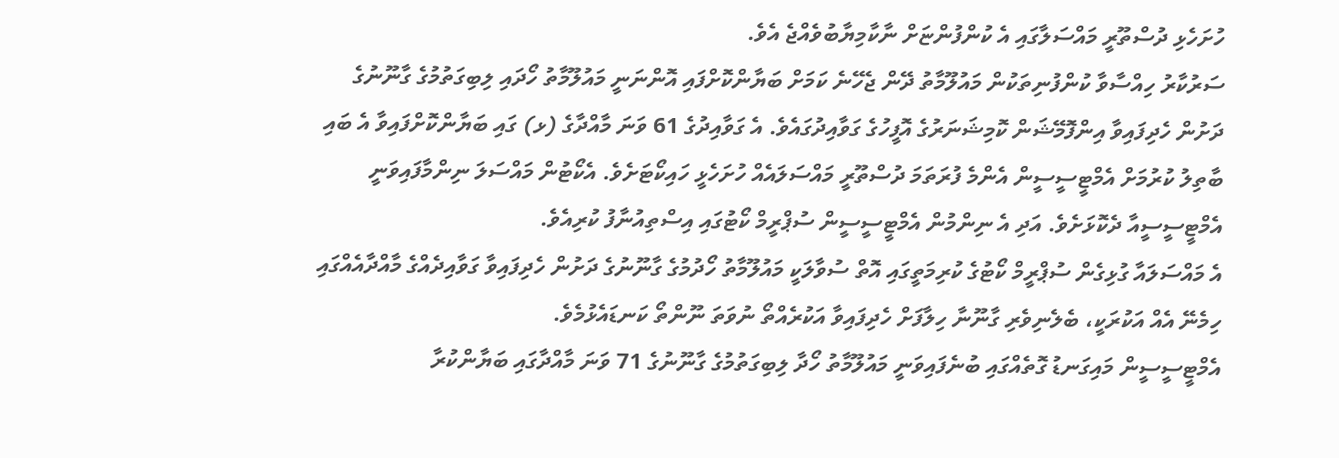ހުށަހެޅި ދުސްތޫރީ މައްސަލާގައި އެ ކުންފުންޏަށް ނާކާމިޔާބުވެއްޖެ އެވެ.
ސަރުކާރު ހިއްސާވާ ކުންފުނިތަކުން މައުލޫމާތު ދޭން ޖެހޭނެ ކަމަށް ބަޔާންކޮށްފައި އޮންނަނީ މައުލޫމާތު ހޯދައި ލިބިގަތުމުގެ ގާނޫނުގެ ދަށުން ހެދިފައިވާ އިންފޮމޭޝަން ކޮމިޝަނަރުގެ އޮފީހުގެ ގަވާއިދުގައެވެ. އެ ގަވާއިދުގެ 61 ވަނަ މާއްދާގެ (ޅ) ގައި ބަޔާންކޮށްފައިވާ އެ ބައި ބާތިލު ކުރުމަށް އެމްޓީސީސީން އެންމެ ފުރަތަމަ ދުސްތޫރީ މައްސަލައެއް ހުށަހެޅީ ހައިކޯޓަށެވެ. އެކޯޓުން މައްސަލަ ނިންމާފައިވަނީ އެމްޓީސީސީއާ ދެކޮޅަށެވެ. އަދި އެ ނިންމުން އެމްޓީސީސީން ސުޕްރީމް ކޯޓުގައި އިސްތިއުނާފު ކުރިއެވެ.
އެ މައްސަލައާ ގުޅިގެން ސުޕްރީމް ކޯޓުގެ ކުރިމަތީގައި އޮތް ސުވާލަކީ މައުލޫމާތު ހޯދުމުގެ ގާނޫނުގެ ދަށުން ހެދިފައިވާ ގަވާއިދެއްގެ މާއްދާއެއްގައި ހިމެނޭ އެއް އަކުރަކީ، ބެލެނިވެރި ގާނޫނާ ހިލާފަށް ހެދިފައިވާ އަކުރެއްތޯ ނުވަތަ ނޫންތޯ ކަނޑައެޅުމެވެ.
އެމްޓީސީސީން މައިގަނޑު ގޮތެއްގައި ބުނެފައިވަނީ މައުލޫމާތު ހޯދާ ލިބިގަތުމުގެ ގާނޫނުގެ 71 ވަނަ މާއްދާގައި ބަޔާންކުރާ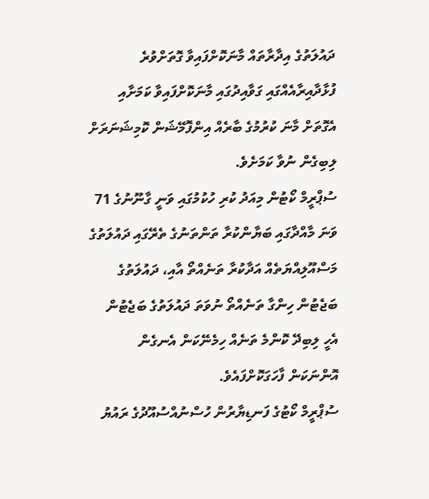ދައުލަތުގެ އިދާރާތައް މާނަކޮށްފައިވާ ގޮތަށްވުރެ ފުޅާދާއިރާއެއްގައި ގަވާއިދުގައި މާނަކޮށްފައިވާ ކަމަށާއި އެގޮތަށް މާނަ ކުރުމުގެ ބާރެއް އިންފޮމޭޝަން ކޮމިޝަނަރަށް ލިބިގެން ނުވާ ކަމަށެވެ.
ސުޕްރީމް ކޯޓުން މިއަދު ކުރި ހުކުމުގައި ވަނީ ގާނޫނުގެ 71 ވަނަ މާއްދާގައި ބަޔާންކުރާ ތަންތަނުގެ ތެރޭގައި ދައުލަތުގެ މަސްއޫލިއްޔަތެއް އަދާކުރާ ތަނެއްތޯ އާއި، ދައުލަތުގެ ބަޖެޓުން ހިންގާ ތަނެއްތޯ ނުވަތަ ދައުލަތުގެ ބަޖެޓުން އެހީ ލިބިދޭ ކޮންމެ ތަނެއް ހިމެނޭކަން އެނގެން އޮންނަކަން ފާހަގަކޮށްފައެވެ.
ސުޕްރީމް ކޯޓުގެ ފަނޑިޔާރުން ހުސްނުއްސުއޫދުގެ ރައުޔު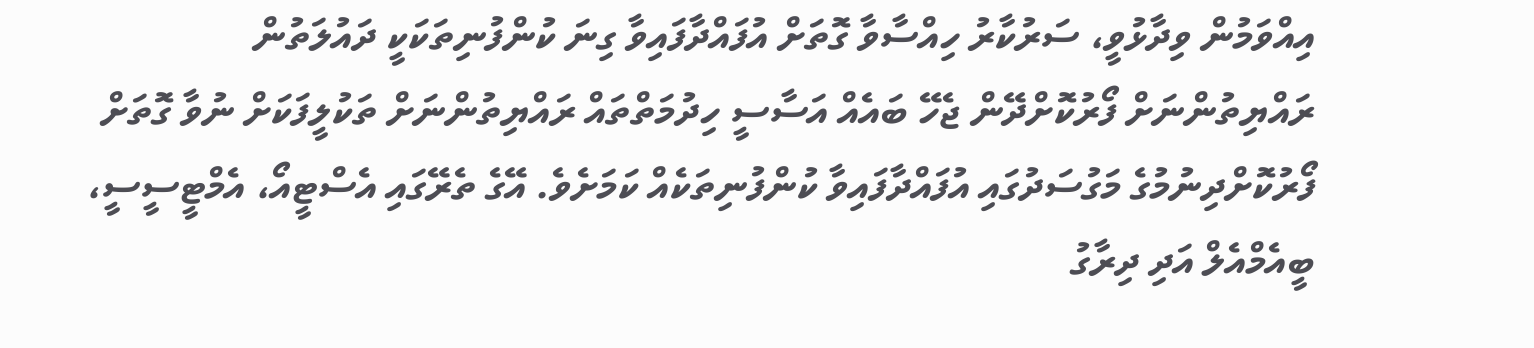އިއްވަމުން ވިދާޅުވީ، ސަރުކާރު ހިއްސާވާ ގޮތަށް އުފައްދާފައިވާ ގިނަ ކުންފުނިތަކަކީ ދައުލަތުން ރައްޔިތުންނަށް ފޯރުކޮށްދޭން ޖެހޭ ބައެއް އަސާސީ ހިދުމަތްތައް ރައްޔިތުންނަށް ތަކުލީފަކަށް ނުވާ ގޮތަށް ފޯރުކޮށްދިނުމުގެ މަގުސަދުގައި އުފައްދާފައިވާ ކުންފުނިތަކެއް ކަމަށެވެ. އޭގެ ތެރޭގައި އެސްޓީއޯ، އެމްޓީސީސީ، ބީއެމްއެލް އަދި ދިރާގު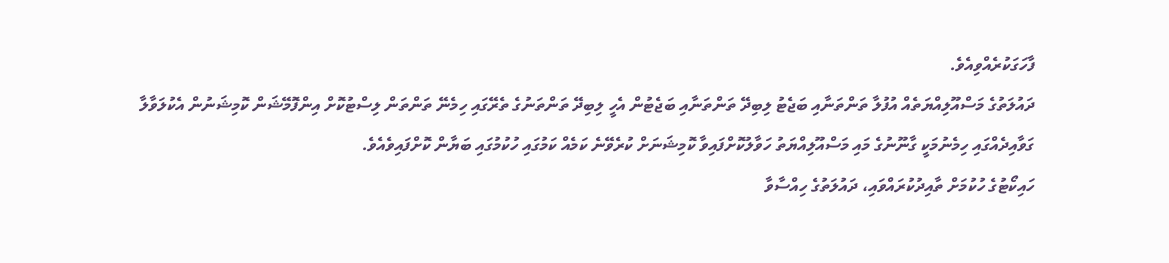ފާހަގަކުރެއްވިއެވެ.
ދައުލަތުގެ މަސްއޫލިއްޔަތެއް އުފުލާ ތަންތަނާއި ބަޖެޓު ލިބިދޭ ތަންތަނާއި ބަޖެޓުން އެހީ ލިބިދޭ ތަންތަނުގެ ތެރޭގައި ހިމެނޭ ތަންތަން ލިސްޓުކޮށް އިންފޮމޭޝަން ކޮމިޝަނުން އެކުލަވާލާ ގަވާއިދެއްގައި ހިމެނުމަކީ ގާނޫނުގެ މައި މަސްއޫލިއްޔަތު ހަވާލުކޮށްފައިވާ ކޮމިޝަނަށް ކުރެވޭނެ ކަމެއް ކަމުގައި ހުކުމުގައި ބަޔާން ކޮށްފައިވެއެވެ.
ހައިކޯޓުގެ ހުކުމަށް ތާއިދުކުރައްވައި، ދައުލަތުގެ ހިއްސާވާ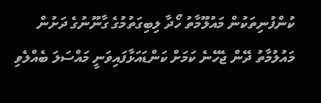ކުންފުނިތަކުން މައުލޫމާތު ހޯދާ ލިބިގަތުމުގެ ގާނޫނުގެ ދަށުން މައުލުމާތު ދޭން ޖެހޭނެ ކަމަށް ކަންޑައަޅާފައިވަނީ މައްސަލަ ބެއްލެވި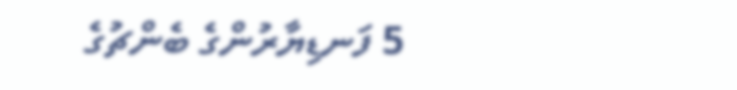5 ފަނޑިޔާރުންގެ ބެންޗުގެ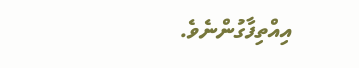އިއްތިފާގުންނެވެ.